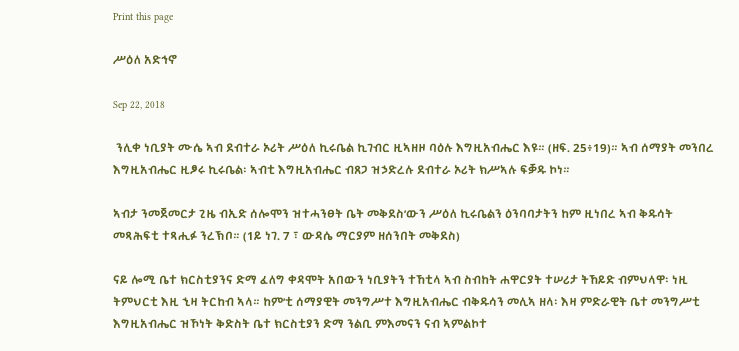Print this page

ሥዕለ አድኅኖ

Sep 22, 2018

 ንሊቀ ነቢያት ሙሴ ኣብ ደብተራ ኦሪት ሥዕለ ኪሩቤል ኪገብር ዚኣዘዞ ባዕሉ እግዚአብሔር እዩ። (ዘፍ. 25፥19)። ኣብ ሰማያት መንበረ እግዚአብሔር ዚፆሩ ኪሩቤል፡ ኣብቲ እግዚአብሔር ብጸጋ ዝኃድረሉ ደብተራ ኦሪት ክሥኣሉ ፍቓዱ ኮነ።

ኣብታ ንመጀመርታ ጊዜ ብኢድ ሰሎሞን ዝተሓንፀት ቤት መቅደስ’ውን ሥዕለ ኪሩቤልን ዕንባባታትን ከም ዚነበረ ኣብ ቅዱሳት መጻሕፍቲ ተጻሒፉ ንረኽቦ። (1ይ ነገ. 7 ፣ ውዳሴ ማርያም ዘሰንበት መቅደስ)

ናይ ሎሚ ቤተ ክርስቲያንና ድማ ፈለግ ቀዳሞት አበውን ነቢያትን ተኸቲላ ኣብ ስብከት ሐዋርያት ተሠሪታ ትኸይድ ብምህላዋ፡ ነዚ ትምህርቲ እዚ ኂዛ ትርከብ ኣላ። ከም’ቲ ሰማያዊት መንግሥተ እግዚአብሔር ብቅዱሳን መሊኣ ዘላ፡ እዛ ምድራዊት ቤተ መንግሥቲ እግዚአብሔር ዝኾነት ቅድስት ቤተ ክርስቲያን ድማ ንልቢ ምእመናን ናብ ኣምልኮተ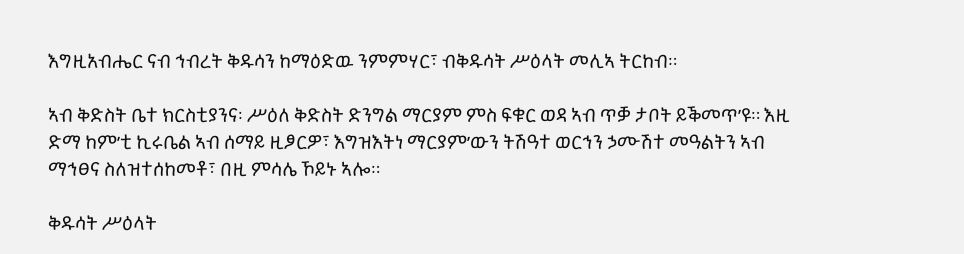እግዚአብሔር ናብ ኅብረት ቅዱሳን ከማዕድዉ ንምምሃር፣ ብቅዱሳት ሥዕላት መሊኣ ትርከብ።

ኣብ ቅድስት ቤተ ክርስቲያንና፡ ሥዕለ ቅድስት ድንግል ማርያም ምስ ፍቁር ወዳ ኣብ ጥቓ ታቦት ይቕመጥ’ዩ። እዚ ድማ ከም’ቲ ኪሩቤል ኣብ ሰማይ ዚፆርዎ፣ እግዝእትነ ማርያም’ውን ትሽዓተ ወርኅን ኃሙሽተ መዓልትን ኣብ ማኅፀና ስለዝተሰከመቶ፣ በዚ ምሳሌ ኾይኑ ኣሎ።

ቅዱሳት ሥዕላት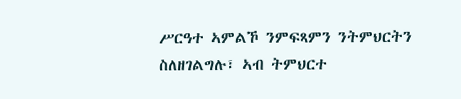ሥርዓተ ኣምልኾ ንምፍጻምን ንትምህርትን ስለዘገልግሉ፣ ኣብ ትምህርተ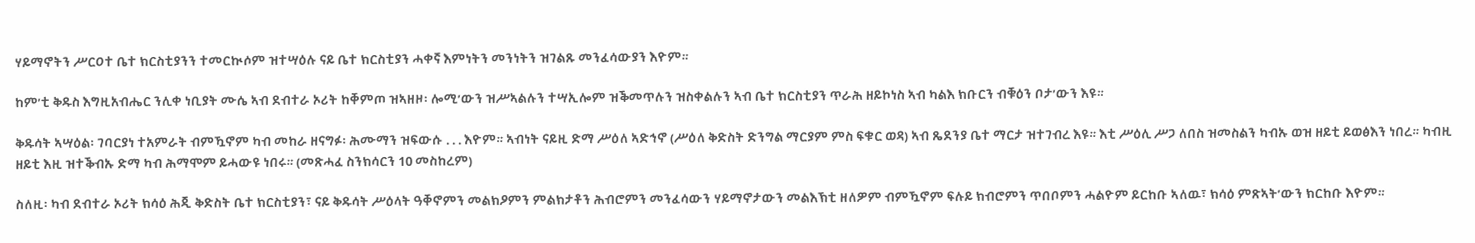ሃይማኖትን ሥርዐተ ቤተ ክርስቲያንን ተመርኲሶም ዝተሣዕሉ ናይ ቤተ ክርስቲያን ሓቀኛ እምነትን መንነትን ዝገልጹ መንፈሳውያን እዮም።

ከም’ቲ ቅዱስ እግዚአብሔር ንሊቀ ነቢያት ሙሴ ኣብ ደብተራ ኦሪት ከቐምጦ ዝኣዘዞ፡ ሎሚ’ውን ዝሥኣልሉን ተሣኢሎም ዝቕመጥሉን ዝስቀልሉን ኣብ ቤተ ክርስቲያን ጥራሕ ዘይኮነስ ኣብ ካልእ ክቡርን ብቑዕን ቦታ’ውን እዩ።

ቅዱሳት ኣሣዕል፡ ገባርያነ ተአምራት ብምዃኖም ካብ መከራ ዘናግፉ፡ ሕሙማን ዝፍውሱ . . . እዮም። ኣብነት ናይዚ ድማ ሥዕለ ኣድኅኖ (ሥዕለ ቅድስት ድንግል ማርያም ምስ ፍቁር ወዳ) ኣብ ጼደንያ ቤተ ማርታ ዝተገብረ እዩ። እቲ ሥዕሊ ሥጋ ለበስ ዝመስልን ካብኡ ወዝ ዘይቲ ይወፅእን ነበረ። ካብዚ ዘይቲ እዚ ዝተቕብኡ ድማ ካብ ሕማሞም ይሓውዩ ነበሩ። (መጽሓፈ ስንክሳርን 10 መስከረም)

ስለዚ፡ ካብ ደብተራ ኦሪት ክሳዕ ሕጂ ቅድስት ቤተ ክርስቲያን፣ ናይ ቅዱሳት ሥዕላት ዓቐኖምን መልክዖምን ምልክታቶን ሕብሮምን መንፈሳውን ሃይማኖታውን መልእኽቲ ዘለዎም ብምዃኖም ፍሉይ ክብሮምን ጥበቦምን ሓልዮም ይርከቡ ኣለዉ፣ ክሳዕ ምጽኣት’ውን ክርከቡ እዮም።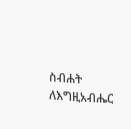ስብሐት ለእግዚአብሔር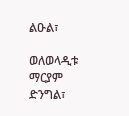ልዑል፣

ወለወላዲቱ ማርያም ድንግል፣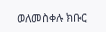ወለመስቀሉ ክቡር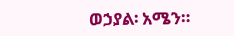ወኃያል፡ አሜን።